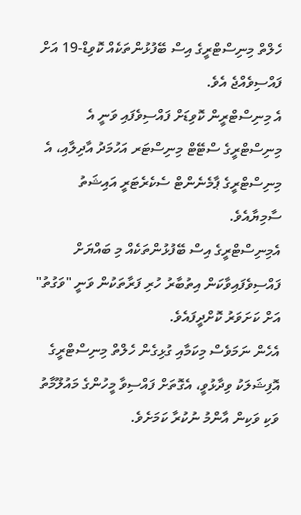ހެލްތް މިނިސްޓްރީގެ އިސް ބޭފުޅުންތަކެއް ކޮވިޑް-19 އަށް ފައްސިވެއްޖެ އެވެ.
އެ މިނިސްޓްރީން ކޮވިޑަށް ފައްސިވެފައި ވަނީ އެ މިނިސްޓްރީގެ ސްޓޭޓް މިނިސްޓަރ އަހުމަދު އާދިލާއި، އެ މިނިސްޓްރީގެ ޕާމެނެންޓް ސެކެރެޓަރީ އައިޝަތު ސާމިޔާއެވެ.
އެމިނިސްޓްރީގެ އިސް ބޭފުޅުންތަކެއް މި ބައްޔަށް ފައްސިވެފައިވާކަން އިތުބާރު ހުރި ފަރާތަކުން ވަނީ "ވަގުތު" އަށް ކަށަވަރު ކޮށްދީފައެވެ.
އެހެން ނަމަވެސް މިކަމާއި ގުޅިގެން ހެލްތް މިނިސްޓްރީގެ އޮފިޝަލަކު ވިދާޅުވީ، އެގޮތަށް ފައްސިވާ މީހުންގެ މައުލޫމާތު ވަކި ވަކިން އާންމު ނުކުރާ ކަމަށެވެ.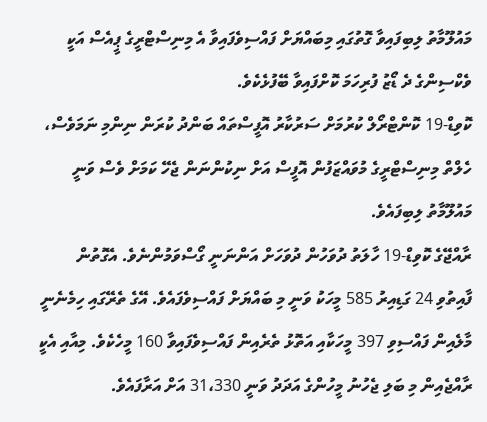މައުލޫމާތު ލިބިފައިވާ ގޮތުގައި މިބައްޔަށް ފައްސިވެފައިވާ އެ މިނިސްޓްރީގެ ޕީއެސް އަކީ ވެކްސިންގެ ދެ ޑޯޒު ފުރިހަމަ ކޮށްފައިވާ ބޭފުޅެކެވެ.
ކޮވިޑް-19 ކޮންޓްރޯލް ކުރުމަށް ސަރުކާރު އޮފީސްތައް ބަންދު ކުރަން ނިންމި ނަމަވެސް، ހެލްތް މިނިސްޓްރީގެ މުވައްޒަފުން އޮފީސް އަށް ނިކުންނަން ޖެހޭ ކަމަށް ވެސް ވަނީ މައުލޫމާތު ލިބިފައެވެ.
ރާއްޖޭގެ ކޮވިޑް-19 ހާލަތު ދުވަހުން ދުވަހަށް އަންނަނީ ގޯސްވަމުންނެވެ. އެގޮތުން ފާއިތުވި 24 ގަޑިއިރު 585 މީހަކު ވަނީ މި ބައްޔަށް ފައްސިވެފައެވެ. އޭގެ ތެރޭގައި ހިމެނެނީ މާލެއިން ފައްސިވި 397 މީހަކާއި އަތޮޅު ތެރެއިން ފައްސިވެފައިވާ 160 މީހެކެވެ. މިއާއި އެކީ ރާއްޖެއިން މި ބަލި ޖެހުނު މީހުންގެ އަދަދު ވަނީ 31،330 އަށް އަރާފައެވެ.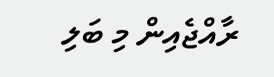ރާއްޖެއިން މި ބަލި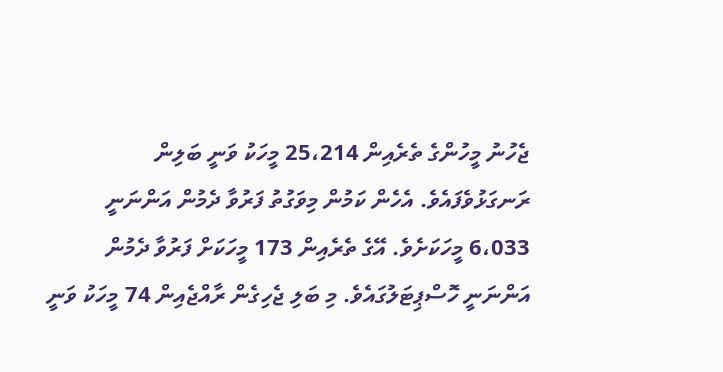ޖެހުނު މީހުންގެ ތެރެއިން 25،214 މީހަކު ވަނީ ބަލިން ރަނގަޅުވެފައެވެ. އެހެން ކަމުން މިވަގުތު ފަރުވާ ދެމުން އަންނަނީ 6،033 މީހަކަށެވެ. އޭގެ ތެރެއިން 173 މީހަކަށް ފަރުވާ ދެމުން އަންނަނީ ހޮސްޕިޓަލުގައެވެ. މި ބަލި ޖެހިގެން ރާއްޖެއިން 74 މީހަކު ވަނީ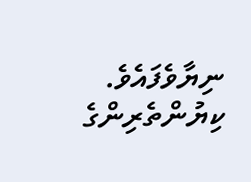ނިޔާވެފައެވެ.
ކިޔުންތެރިންގެ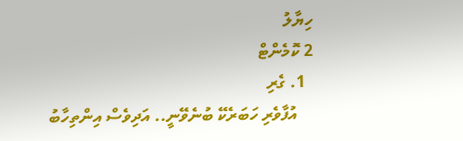ހިޔާލު
2 ކޮމެންޓް
  1. ގެރި
    އުފާވެރި ހަބަރެކޭ ބުނެވޭނީ.. އަދިވެސް އިންތިހާބު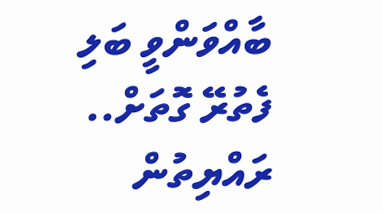ބާއްވަންވީ ބަލި ފެތުރޭ ގޮތަށް.. ރައްޔިތުން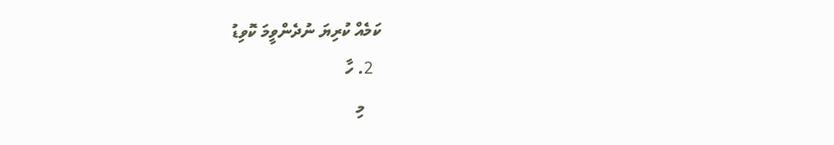ކަމެއް ކުރިޔަ ނުދެންވީމަ ކޮވިޑު
  2. ހާ
    މި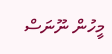މީހުން ނޫނަސް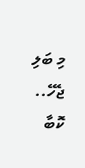މި ބަލި ޖެހޭ.. ކޮބާ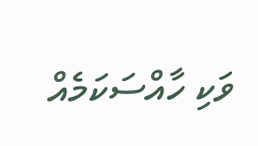ވަކި ހާއްސަކަމެއް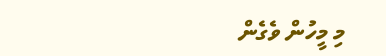މި މީހުން ވެގެން